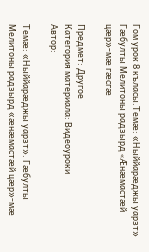Гом урок 8 къласы.Темæ: «Ныййарæджы уарзт» Гæбулты Мелитоны радзырд «Æнæмастæй цæр»-мæ гæсгæ

Предмет: Другое
Категория материала: Видеоуроки
Автор:

Темӕ: «Ныййарӕджы уарзт». Гӕбулты Мелитоны радзырд «ӕнӕмастӕй цӕр»-мӕ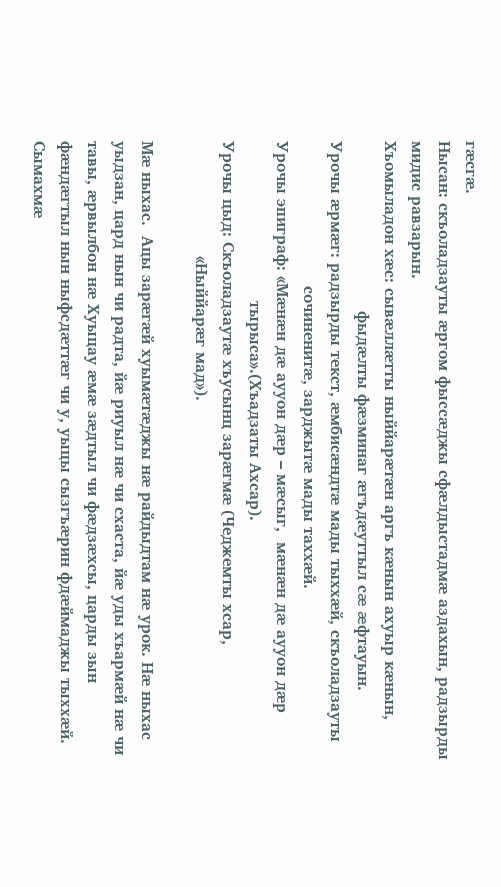гӕсгӕ.
Нысан: скъоладзауты æргом фыссæджы сфæлдыстадмæ аздахын, радзырды мидис равзарын.
Хъомыладон хæс: сывæллæтты ныййарæтæн аргъ кæнын ахуыр кæнын,
                                  фыдæлты фæзминаг æгъдæуттыл сæ æфтауын.
Урочы æрмæг: радзырды текст, æмбисæндтæ мады тыххæй, скъоладзауты
                             сочиненитæ, зарджытæ мады таххæй.
Урочы эпиграф: «Мæнæн дæ аууон дæр – мæсыг,  мæнæн дæ аууон дæр
                                тырыса».(Хъадзаты Ахсар).
Урочы цыд: Скъоладзаутæ хъусынц зарæгмæ (Чеджемты хсар,
                       «Ныййарæг мад»).

Мæ ныхас.  Ацы зарæгæй хуымæтæджы нæ райдыдтам нæ урок. Нæ ныхас уыдзан, цард нын чи радта, йæ риуыл нæ чи схаста, йæ уды хъармæй нæ чи тавы, æрвылбон нæ Хуыцау æмæ зæдтыл чи фæдзæхсы, царды зын фæндæгтыл нын ныфсдæттæг чи у, уыцы сызгъæрин фдæймаджы тыххæй.
Сымахмæ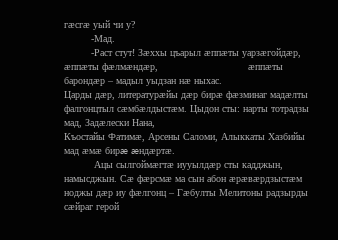гæсгæ уый чи у?
         -Мад.
         -Раст стут! Зæххы цъарыл æппæты уарзæгойдæр, æппæты фæлмæндæр,                              æппæты барондæр – мадыл уыдзан нæ ныхас.
Царды дæр, литературæйы дæр бирæ фæзминаг мадæлты фалгонцтыл сæмбæлдыстæм. Цыдон сты: нарты тотрадзы мад, Задæлески Нана,
Къостайы Фатимæ, Арсены Саломи, Алыккаты Хазбийы мад æмæ бирæ æндæртæ.
          Ацы сылгоймæгтæ иууылдæр сты кадджын, намысджын. Сæ фæрсмæ ма сын абон æрæвæрдзыстæм  ноджы дæр иу фæлгонц – Гæбулты Мелитоны радзырды сæйраг герой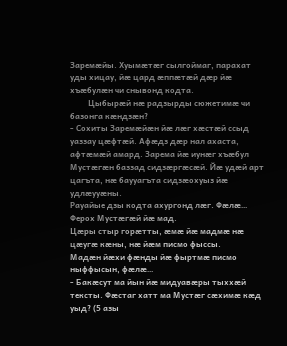Заремæйы. Хуымæтæг сылгоймаг, парахат уды хицау, йæ цард æппæтæй дæр йæ хъæбулæн чи снывонд кодта.
         Цыбырæй нæ радзырды сюжетимæ чи базонга кæндзæн?
- Сохиты Заремæйæн йæ лæг хæстæй ссыд уаззау цæфтæй. Афæдз дæр нал ахаста, афтæмæй амард. Зарема йæ иунæг хъæбул Мустæгæн баззад сидзæргæсæй. Йæ удæй арт цагъта, нæ баууагъта сидзæохуыз йæ удлæууæны.
Рауайые дзы кодта ахургонд лæг. Фæлæ… Ферох Мустæгæй йæ мад.
Цæры стыр горæтты, æмæ йæ мадмæ нæ цæугæ кæны, нæ йæм писмо фыссы.
Мадæн йæхи фæнды йæ фыртмæ писмо ныффысын, фæлæ…
- Бакæсут ма йын йæ мидуавæры тыххæй тексты. Фæстаг хатт ма Мустæг сæхимæ кæд уыд? (5 азы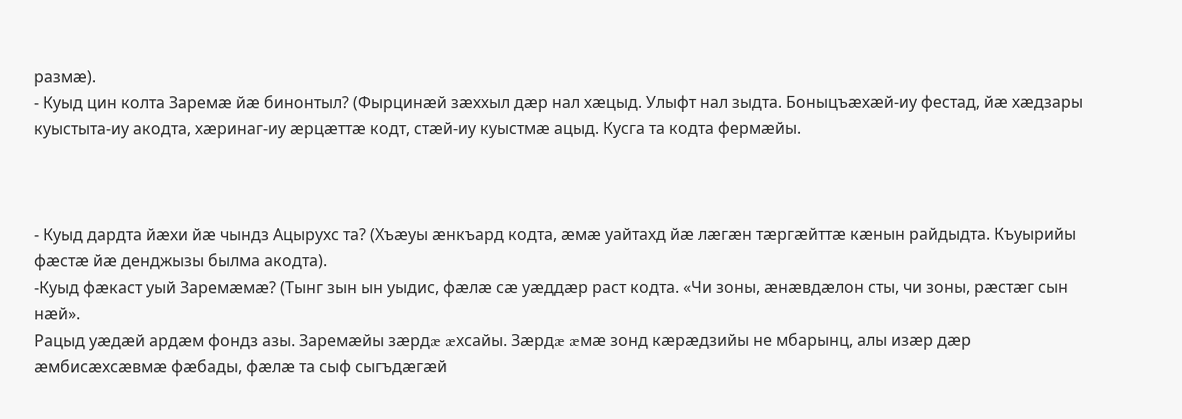размæ).
- Куыд цин колта Заремæ йæ бинонтыл? (Фырцинæй зæххыл дæр нал хæцыд. Улыфт нал зыдта. Боныцъæхæй-иу фестад, йæ хæдзары куыстыта-иу акодта, хæринаг-иу æрцæттæ кодт, стæй-иу куыстмæ ацыд. Кусга та кодта фермæйы.



- Куыд дардта йæхи йæ чындз Ацырухс та? (Хъæуы æнкъард кодта, æмæ уайтахд йæ лæгæн тæргæйттæ кæнын райдыдта. Къуырийы фæстæ йæ денджызы былма акодта).
-Куыд фæкаст уый Заремæмæ? (Тынг зын ын уыдис, фæлæ сæ уæддæр раст кодта. «Чи зоны, æнæвдæлон сты, чи зоны, рæстæг сын нæй».
Рацыд уæдæй ардæм фондз азы. Заремæйы зæрдæ æхсайы. Зæрдæ æмæ зонд кæрæдзийы не мбарынц, алы изæр дæр æмбисæхсæвмæ фæбады, фæлæ та сыф сыгъдæгæй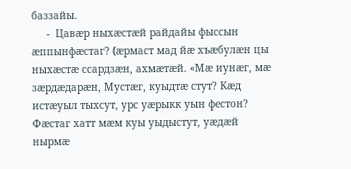баззайы.
     -  Цавæр ныхæстæй райдайы фыссын æппынфæстаг? (æрмаст мад йæ хъæбулæн цы   ныхæстæ ссардзæн, ахмæтæй. «Мæ иунæг, мæ зæрдæдарæн, Мустæг, куыдтæ стут? Кæд  истæуыл тыхсут, урс уæрыкк уын фестон? Фæстаг хатт мæм куы уыдыстут, уæдæй нырмæ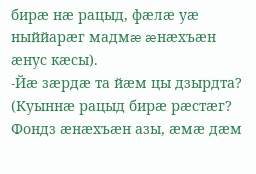бирæ нæ рацыд, фæлæ уæ ныййарæг мадмæ æнæхъæн æнус кæсы).
-Йæ зæрдæ та йæм цы дзырдта? (Куыннæ рацыд бирæ рæстæг? Фондз æнæхъæн азы, æмæ дæм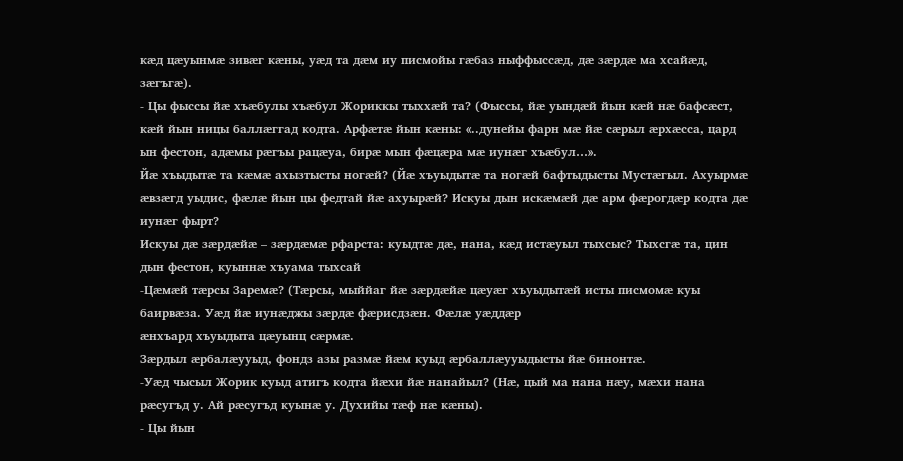кæд цæуынмæ зивæг кæны, уæд та дæм иу писмойы гæбаз ныффыссæд, дæ зæрдæ ма хсайæд, зæгъгæ).
- Цы фыссы йæ хъæбулы хъæбул Жориккы тыххæй та? (Фыссы, йæ уындæй йын кæй нæ бафсæст, кæй йын ницы баллæггад кодта. Арфæтæ йын кæны: «..дунейы фарн мæ йæ сæрыл æрхæсса, цард ын фестон, адæмы рæгъы рацæуа, бирæ мын фæцæра мæ иунæг хъæбул…».
Йæ хъыдытæ та кæмæ ахызтысты ногæй? (Йæ хъуыдытæ та ногæй бафтыдысты Мустæгыл. Ахуырмæ æвзæгд уыдис, фæлæ йын цы федтай йæ ахуырæй? Искуы дын искæмæй дæ арм фæрогдæр кодта дæ иунæг фырт?
Искуы дæ зæрдæйæ – зæрдæмæ рфарста: куыдтæ дæ, нана, кæд истæуыл тыхсыс? Тыхсгæ та, цин дын фестон, куыннæ хъуама тыхсай
-Цæмæй тæрсы Заремæ? (Тæрсы, мыййаг йæ зæрдæйæ цæуæг хъуыдытæй исты писмомæ куы баирвæза. Уæд йæ иунæджы зæрдæ фæрисдзæн. Фæлæ уæддæр
æнхъард хъуыдыта цæуынц сæрмæ.
Зæрдыл æрбалæууыд, фондз азы размæ йæм куыд æрбаллæууыдысты йæ бинонтæ.
-Уæд чысыл Жорик куыд атигъ кодта йæхи йæ нанайыл? (Нæ, цый ма нана нæу, мæхи нана рæсугъд у. Ай рæсугъд куынæ у. Духийы тæф нæ кæны).
- Цы йын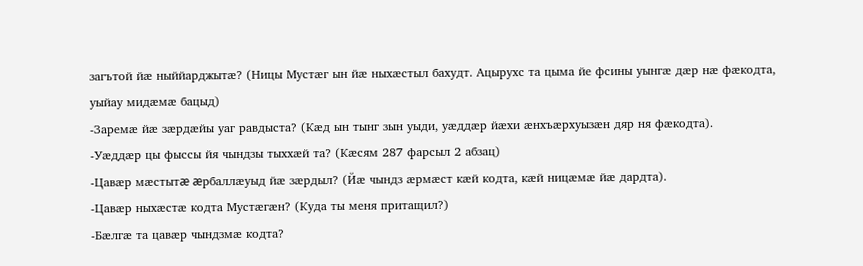загътой йæ ныййарджытæ? (Ницы Мустæг ын йæ ныхæстыл бахудт. Ацырухс та цыма йе фсины уынгæ дæр нæ фæкодта, уыйау мидæмæ бацыд)
-Заремæ йæ зæрдæйы уаг равдыста? (Кæд ын тынг зын уыди, уæддæр йæхи æнхъæрхуызæн дяр ня фæкодта).
-Уæддæр цы фыссы йя чындзы тыххæй та? (Кæсям 287 фарсыл 2 абзац)
-Цавæр мæстытæ æрбаллæуыд йæ зæрдыл? (Йæ чындз æрмæст кæй кодта, кæй ницæмæ йæ дардта).
-Цавæр ныхæстæ кодта Мустæгæн? (Куда ты меня притащил?)
-Бæлгæ та цавæр чындзмæ кодта?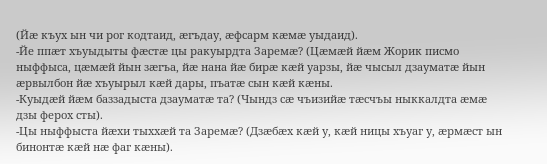(Йæ къух ын чи рог кодтаид, æгъдау, æфсарм кæмæ уыдаид).
-Йе ппæт хъуыдыты фæстæ цы ракуырдта Заремæ? (Цæмæй йæм Жорик писмо ныффыса, цæмæй йын зæгъа, йæ нана йæ бирæ кæй уарзы, йæ чысыл дзауматæ йын æрвылбон йæ хъуырыл кæй дары, пъатæ сын кæй кæны.
-Куыдæй йæм баззадыста дзауматæ та? (Чындз сæ чъизийæ тæсчъы ныккалдта æмæ дзы ферох сты).
-Цы ныффыста йæхи тыххæй та Заремæ? (Дзæбæх кæй у, кæй ницы хъуаг у, æрмæст ын бинонтæ кæй нæ фаг кæны).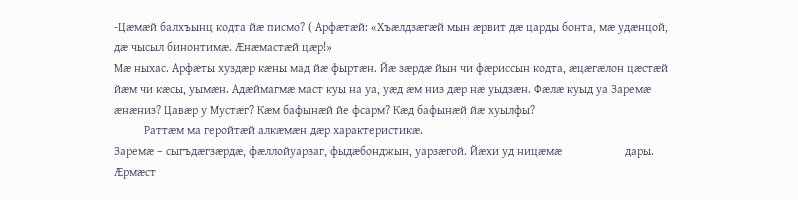-Цæмæй балхъынц кодта йæ писмо? ( Арфæтæй: «Хъæлдзæгæй мын æрвит дæ царды бонта, мæ удæнцой, дæ чысыл бинонтимæ. Æнæмастæй цæр!»
Мæ ныхас. Арфæты хуздæр кæны мад йæ фыртæн. Йæ зæрдæ йын чи фæриссын кодта, æцæгæлон цæстæй йæм чи кæсы, уымæн. Адæймагмæ маст куы на уа, уæд æм низ дæр нæ уыдзæн. Фæлæ куыд уа Заремæ æнæниз? Цавæр у Мустæг? Кæм бафынæй йе фсарм? Кæд бафынæй йæ хуылфы?
          Раттæм ма геройтæй алкæмæн дæр характеристикæ.
Заремæ – сыгъдæгзæрдæ, фæллойуарзаг, фыдæбонджын, уарзæгой. Йæхи уд ницæмæ                     дары. Æрмæст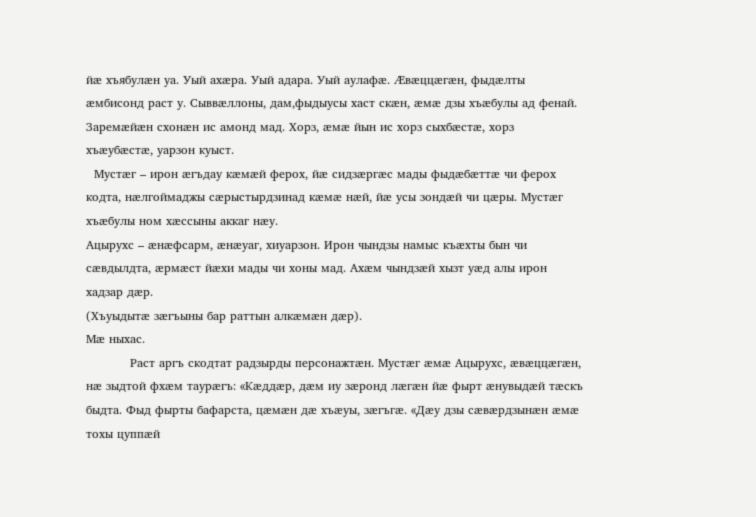йæ хъябулæн уа. Уый ахæра. Уый адара. Уый аулафæ. Æвæццæгæн, фыдæлты æмбисонд раст у. Сыввæллоны, дам,фыдыусы хаст скæн, æмæ дзы хъæбулы ад фенай. Заремæйæн схонæн ис амонд мад. Хорз, æмæ йын ис хорз сыхбæстæ, хорз хъæубæстæ, уарзон куыст.
  Мустæг – ирон æгъдау кæмæй ферох, йæ сидзæргæс мады фыдæбæттæ чи ферох кодта, нæлгоймаджы сæрыстырдзинад кæмæ нæй, йæ усы зондæй чи цæры. Мустæг хъæбулы ном хæссыны аккаг нæу.
Ацырухс – æнæфсарм, æнæуаг, хиуарзон. Ирон чындзы намыс къæхты бын чи сæвдылдта, æрмæст йæхи мады чи хоны мад. Ахæм чындзæй хызт уæд алы ирон хадзар дæр.
(Хъуыдытæ зæгъыны бар раттын алкæмæн дæр).
Мæ ныхас.
           Раст аргъ скодтат радзырды персонажтæн. Мустæг æмæ Ацырухс, æвæццæгæн, нæ зыдтой фхæм таурæгъ: «Кæддæр, дæм иу зæронд лæгæн йæ фырт æнувыдæй тæскъ быдта. Фыд фырты бафарста, цæмæн дæ хъæуы, зæгъгæ. «Дæу дзы сæвæрдзынæн æмæ тохы цуппæй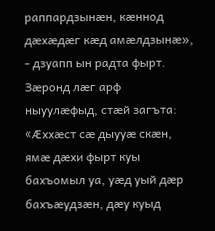раппардзынæн, кæннод дæхæдæг кæд амæлдзынæ», - дзуапп ын радта фырт. Зæронд лæг арф ныуулæфыд, стæй загъта: «Æххæст сæ дыууæ скæн, ямæ дæхи фырт куы бахъомыл уа, уæд уый дæр бахъæудзæн, дæу куыд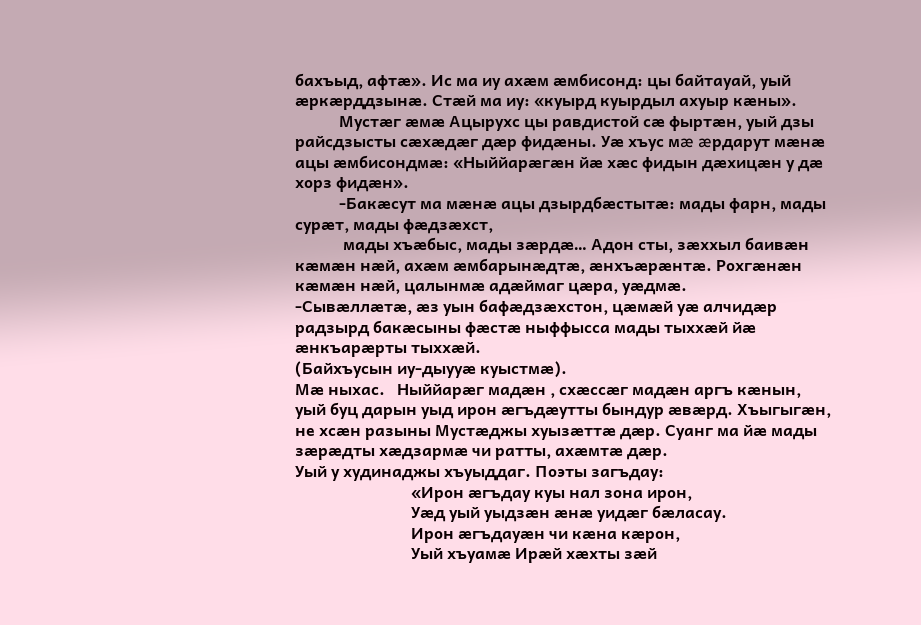бахъыд, афтæ». Ис ма иу ахæм æмбисонд: цы байтауай, уый æркæрддзынæ. Стæй ма иу: «куырд куырдыл ахуыр кæны».
           Мустæг æмæ Ацырухс цы равдистой сæ фыртæн, уый дзы райсдзысты сæхæдæг дæр фидæны. Уæ хъус мæ æрдарут мæнæ ацы æмбисондмæ: «Ныййарæгæн йæ хæс фидын дæхицæн у дæ хорз фидæн».
           -Бакæсут ма мæнæ ацы дзырдбæстытæ: мады фарн, мады сурæт, мады фæдзæхст,
            мады хъæбыс, мады зæрдæ… Адон сты, зæххыл баивæн кæмæн нæй, ахæм æмбарынæдтæ, æнхъæрæнтæ. Рохгæнæн кæмæн нæй, цалынмæ адæймаг цæра, уæдмæ.
-Сывæллæтæ, æз уын бафæдзæхстон, цæмæй уæ алчидæр радзырд бакæсыны фæстæ ныффысса мады тыххæй йæ æнкъарæрты тыххæй.
(Байхъусын иу-дыууæ куыстмæ).
Мæ ныхас.   Ныййарæг мадæн , схæссæг мадæн аргъ кæнын, уый буц дарын уыд ирон æгъдæутты бындур æвæрд. Хъыгыгæн, не хсæн разыны Мустæджы хуызæттæ дæр. Суанг ма йæ мады зæрæдты хæдзармæ чи ратты, ахæмтæ дæр.
Уый у худинаджы хъуыддаг. Поэты загъдау:
                             «Ирон æгъдау куы нал зона ирон,
                             Уæд уый уыдзæн æнæ уидæг бæласау.
                             Ирон æгъдауæн чи кæна кæрон,
                             Уый хъуамæ Ирæй хæхты зæй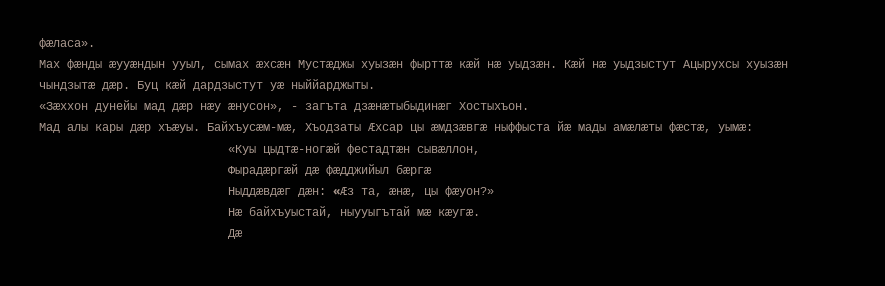фæласа».
Мах фæнды æууæндын ууыл, сымах æхсæн Мустæджы хуызæн фырттæ кæй нæ уыдзæн. Кæй нæ уыдзыстут Ацырухсы хуызæн чындзытæ дæр. Буц кæй дардзыстут уæ ныййарджыты.
«Зæххон дунейы мад дæр нæу æнусон», - загъта дзæнæтыбыдинæг Хостыхъон.
Мад алы кары дæр хъæуы. Байхъусæм-мæ, Хъодзаты Æхсар цы æмдзæвгæ ныффыста йæ мады амæлæты фæстæ, уымæ:
                           «Куы цыдтæ-ногæй фестадтæн сывæллон,
                           Фырадæргæй дæ фæдджийыл бæргæ
                           Ныддæвдæг дæн: «Æз та, æнæ, цы фæуон?»
                           Нæ байхъуыстай, ныууыгътай мæ кæугæ.
                           Дæ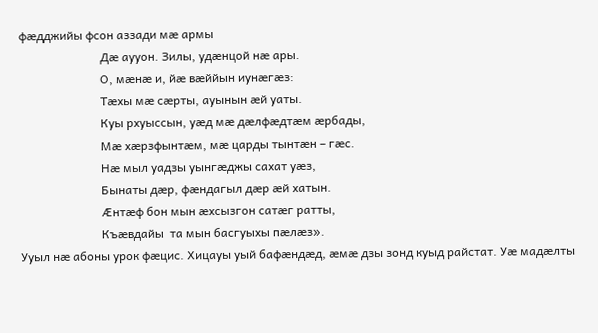фæдджийы фсон аззади мæ армы
                           Дæ аууон. Зилы, удæнцой нæ ары.
                           О, мæнæ и, йæ вæййын иунæгæз:
                           Тæхы мæ сæрты, ауынын æй уаты.
                           Куы рхуыссын, уæд мæ дæлфæдтæм æрбады,
                           Мæ хæрзфынтæм, мæ царды тынтæн – гæс.
                           Нæ мыл уадзы уынгæджы сахат уæз,
                           Бынаты дæр, фæндагыл дæр æй хатын.
                           Æнтæф бон мын æхсызгон сатæг ратты,
                           Къæвдайы  та мын басгуыхы пæлæз».
Ууыл нæ абоны урок фæцис. Хицауы уый бафæндæд, æмæ дзы зонд куыд райстат. Уæ мадæлты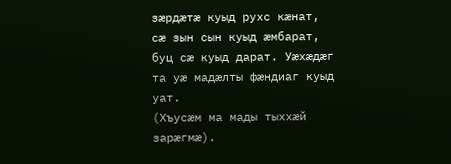зæрдæтæ куыд рухс кæнат, сæ зын сын куыд æмбарат, буц сæ куыд дарат. Уæхæдæг та уæ мадæлты фæндиаг куыд уат.
(Хъусæм ма мады тыххæй зарæгмæ).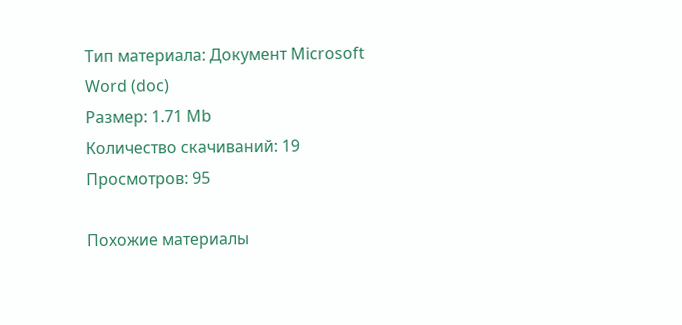Тип материала: Документ Microsoft Word (doc)
Размер: 1.71 Mb
Количество скачиваний: 19
Просмотров: 95

Похожие материалы